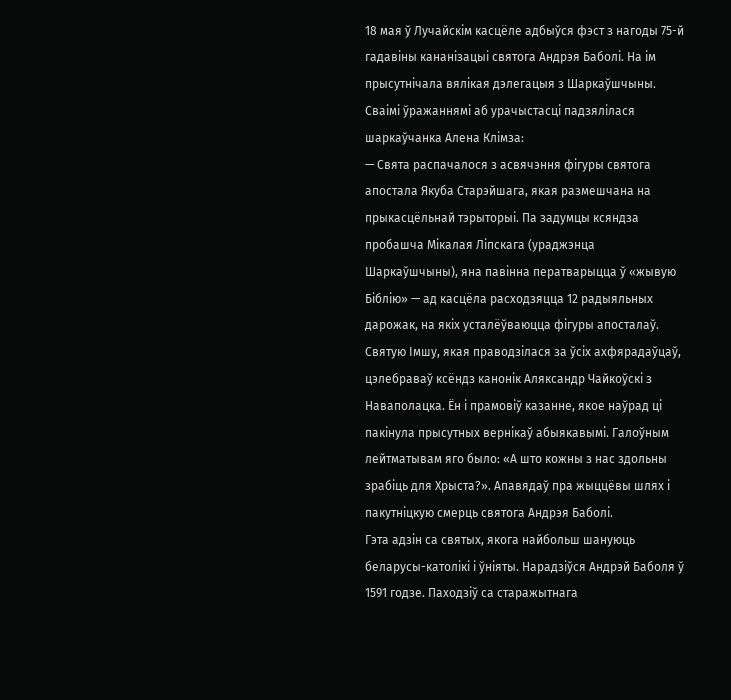18 мая ў Лучайскім касцёле адбыўся фэст з нагоды 75-й гадавіны кананізацыі святога Андрэя Баболі. На ім прысутнічала вялікая дэлегацыя з Шаркаўшчыны. Сваімі ўражаннямі аб урачыстасці падзялілася шаркаўчанка Алена Клімза:
— Свята распачалося з асвячэння фігуры святога апостала Якуба Старэйшага, якая размешчана на прыкасцёльнай тэрыторыі. Па задумцы ксяндза пробашча Мікалая Ліпскага (ураджэнца Шаркаўшчыны), яна павінна ператварыцца ў «жывую Біблію» — ад касцёла расходзяцца 12 радыяльных дарожак, на якіх усталёўваюцца фігуры апосталаў.
Святую Імшу, якая праводзілася за ўсіх ахфярадаўцаў, цэлебраваў ксёндз канонік Аляксандр Чайкоўскі з Наваполацка. Ён і прамовіў казанне, якое наўрад ці пакінула прысутных вернікаў абыякавымі. Галоўным лейтматывам яго было: «А што кожны з нас здольны зрабіць для Хрыста?». Апавядаў пра жыццёвы шлях і пакутніцкую смерць святога Андрэя Баболі.
Гэта адзін са святых, якога найбольш шануюць беларусы-католікі і ўніяты. Нарадзіўся Андрэй Баболя ў 1591 годзе. Паходзіў са старажытнага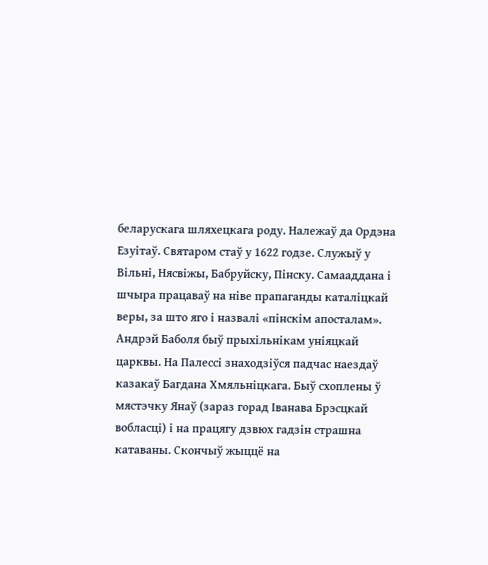беларускага шляхецкага роду. Належаў да Ордэна Езуітаў. Святаром стаў у 1622 годзе. Служыў у Вільні, Нясвіжы, Бабруйску, Пінску. Самааддана і шчыра працаваў на ніве прапаганды каталіцкай веры, за што яго і назвалі «пінскім апосталам».
Андрэй Баболя быў прыхільнікам уніяцкай царквы. На Палессі знаходзіўся падчас наездаў казакаў Багдана Хмяльніцкага. Быў схоплены ў мястэчку Янаў (зараз горад Іванава Брэсцкай вобласці) і на працягу дзвюх гадзін страшна катаваны. Скончыў жыццё на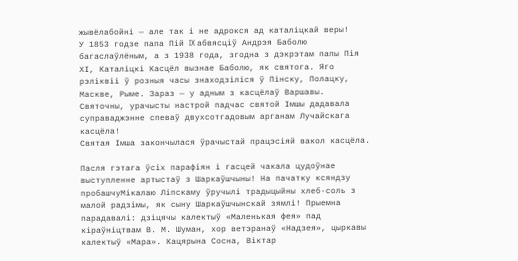жывёлабойні — але так і не адрокся ад каталіцкай веры!
У 1853 годзе папа Пій IX абвясціў Андрэя Баболю багаслаўлёным, а з 1938 года, згодна з дэкрэтам папы Пія ХІ, Каталіцкі Касцёл вызнае Баболю, як святога. Яго рэліквіі ў розныя часы знаходзіліся ў Пінску, Полацку, Маскве, Рыме. Зараз — у адным з касцёлаў Варшавы.
Святочны, урачысты настрой падчас святой Імшы дадавала суправаджэнне спеваў двухсотгадовым арганам Лучайскага касцёла!
Святая Імша закончылася ўрачыстай працэсіяй вакол касцёла.

Пасля гэтага ўсіх парафіян і гасцей чакала цудоўнае выступленне артыстаў з Шаркаўшчыны! На пачатку ксяндзу пробашчуМікалаю Ліпскаму ўручылі традыцыйны хлеб-соль з малой радзімы, як сыну Шаркаўшчынскай зямлі! Прыемна парадавалі: дзіцячы калектыў «Маленькая фея» пад кіраўніцтвам В. М. Шуман, хор ветэранаў «Надзея», цыркавы калектыў «Мара». Кацярына Сосна, Віктар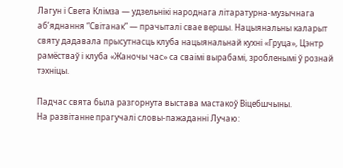Лагун і Света Клімза — удзельнікі народнага літаратурна-музычнага аб’яднання “Світанак” — прачыталі свае вершы. Нацыянальны каларыт святу дадавала прысутнасць клуба нацыянальнай кухні «Груца», Цэнтр рамёстваў і клуба «Жаночы час» са сваімі вырабамі, зробленымі ў рознай тэхніцы.

Падчас свята была разгорнута выстава мастакоў Віцебшчыны.
На развітанне прагучалі словы-пажаданні Лучаю: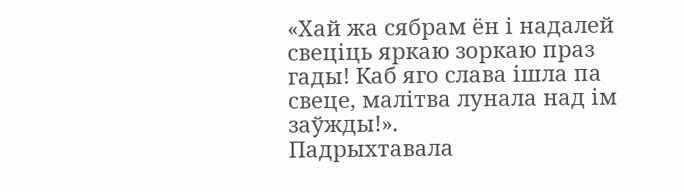«Хай жа сябрам ён і надалей свеціць яркаю зоркаю праз гады! Каб яго слава ішла па свеце, малітва лунала над ім заўжды!».
Падрыхтавала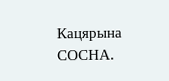Кацярына СОСНА.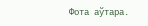Фота аўтара.